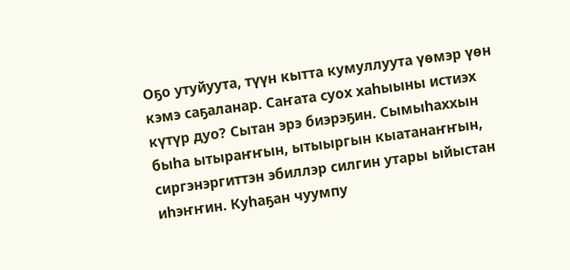Оҕо утуйуута, түүн кытта кумуллуута үөмэр үөн кэмэ саҕаланар. Саҥата суох хаһыыны истиэх күтүр дуо? Сытан эрэ биэрэҕин. Сымыһаххын быһа ытыраҥҥын, ытыыргын кыатанаҥҥын, сиргэнэргиттэн эбиллэр силгин утары ыйыстан иһэҥҥин. Куһаҕан чуумпу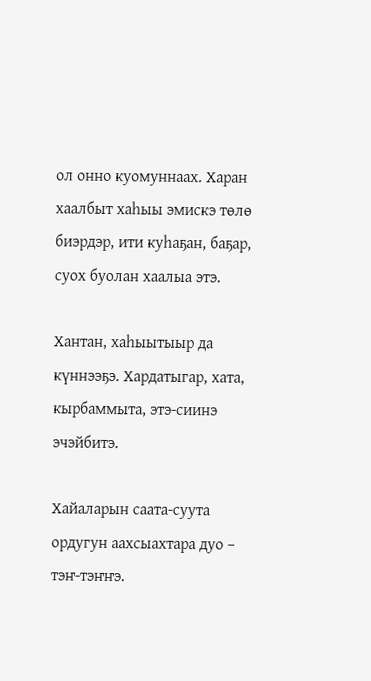ол онно куомуннаах. Харан хаалбыт хаһыы эмискэ төлө биэрдэр, ити куһаҕан, баҕар, суох буолан хаалыа этэ.

Хантан, хаһыытыыр да күннээҕэ. Хардатыгар, хата, кырбаммыта, этэ-сиинэ эчэйбитэ.

Хайаларын саата-суута ордугун аахсыахтара дуо – тэҥ-тэҥҥэ.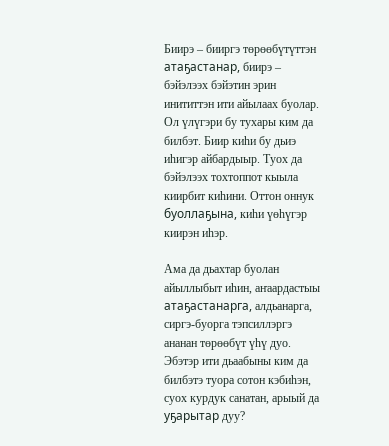Биирэ – бииргэ төрөөбүтүттэн атаҕастанар, биирэ – бэйэлээх бэйэтин эрин инититтэн ити айылаах буолар. Ол үлүгэри бу тухары ким да билбэт. Биир киһи бу дьиэ иһигэр айбардыыр. Туох да бэйэлээх тохтоппот кыыла киирбит киһини. Оттон оннук буоллаҕына, киһи үөһүгэр киирэн иһэр.

Ама да дьахтар буолан айыллыбыт иһин, аҥаардастыы атаҕастанарга, алдьанарга, сиргэ-буорга тэпсиллэргэ ананан төрөөбүт үһү дуо. Эбэтэр ити дьаабыны ким да билбэтэ туора сотон кэбиһэн, суох курдук санатан, арыый да уҕарытар дуу?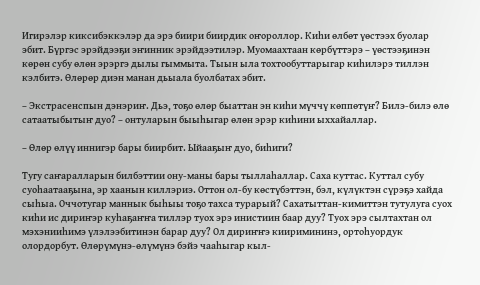Игирэлэр киксибэккэлэр да эрэ биири биирдик оҥороллор. Киһи өлбөт үөстээх буолар эбит. Бүргэс эрэйдээҕи эҥинник эрэйдээтилэр. Муомаахтаан көрбүттэрэ – үөстээҕинэн көрөн субу өлөн эрэргэ дылы гыммыта. Тыын ыла тохтообуттарыгар киһилэрэ тиллэн кэлбитэ. Өлөрөр диэн манан дьыала буолбатах эбит.

– Экстрасенспын дэнэриҥ. Дьэ, тоҕо өлөр быаттан эн киһи мүччү көппөтүҥ? Билэ-билэ өлө сатаатыбытыҥ дуо? – онтуларын быыһыгар өлөн эрэр киһини ыххайаллар.

– Өлөр өлүү иннигэр бары биирбит. Ыйааҕыҥ дуо, биһиги?

Тугу саҥаралларын билбэттии ону-маны бары тыллаһаллар. Саха куттас. Куттал субу суоһаатааҕына, эр хаанын киллэриэ. Оттон ол-бу көстүбэттэн, бэл, күлүктэн сүрэҕэ хайда сыһыа. Оччотугар маннык быһыы тоҕо тахса турарый? Сахатыттан-кимиттэн тутулуга суох киһи ис дириҥэр куһаҕаҥҥа тиллэр туох эрэ инистиин баар дуу? Туох эрэ сылтахтан ол мэхэнииһимэ үлэлээбитинэн барар дуу? Ол дириҥҥэ кииримининэ, ортоһуордук олордорбут. Өлөрүмүнэ-өлүмүнэ бэйэ чааһыгар кыл-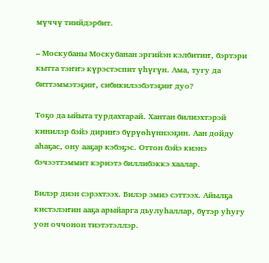мүччү тиийдэрбит.

– Москубаны Москубанан эргийэн кэлбитиҥ, бэртэри кытта тэҥҥэ күрэстэспит үһүгүн. Ама, тугу да биттэммэтэҕиҥ, сибикилээбэтэҕиҥ дуо?

Тоҕо да ыйыта турдахтарай. Хантан билиэхтэрэй кинилэр бэйэ дириҥэ бүрүөһүннээҕин. Аан дойду аһаҕас, ону ааҕар кэбэҕэс. Оттон бэйэ киэнэ бэчээттэммит кэриэтэ биллибэккэ хаалар.

Билэр диэн сэрэхтээх. Билэр эмиэ сэттээх. Айылҕа кистэлэҥин ааҕа арыйарга дьулуһаллар, бүтэр уһугу уон оччонон тиэтэтэллэр.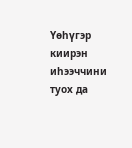Үөһүгэр киирэн иһээччини туох да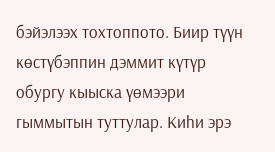бэйэлээх тохтоппото. Биир түүн көстүбэппин дэммит күтүр обургу кыыска үөмээри гыммытын туттулар. Киһи эрэ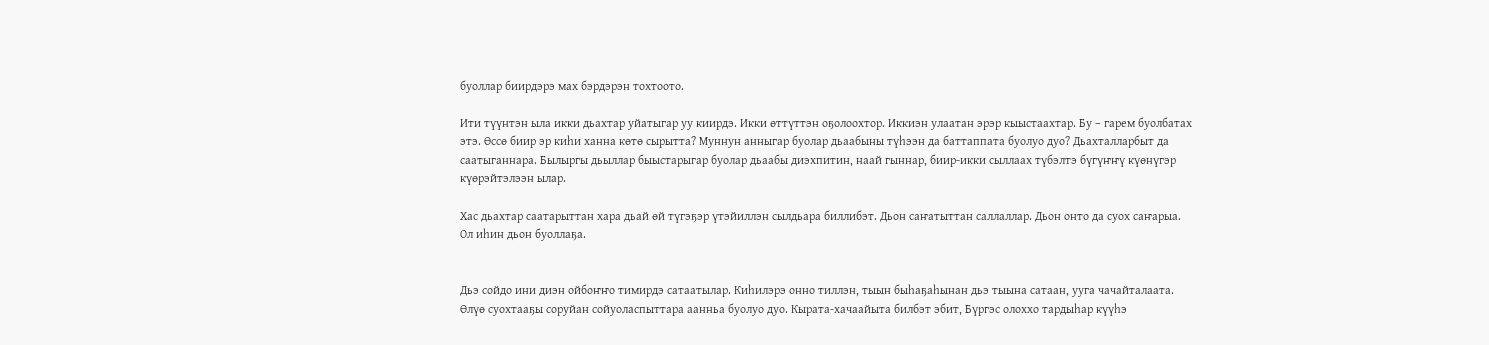буоллар биирдэрэ мах бэрдэрэн тохтоото.

Ити түүнтэн ыла икки дьахтар уйатыгар уу киирдэ. Икки өттүттэн оҕолоохтор. Иккиэн улаатан эрэр кыыстаахтар. Бу – гарем буолбатах этэ. Өссө биир эр киһи ханна көтө сырытта? Муннун анныгар буолар дьаабыны түһээн да баттаппата буолуо дуо? Дьахталларбыт да саатыганнара. Былыргы дьыллар быыстарыгар буолар дьаабы диэхпитин, наай гыннар, биир-икки сыллаах түбэлтэ бүгүҥҥү күөнүгэр күөрэйтэлээн ылар.

Хас дьахтар саатарыттан хара дьай өй түгэҕэр үтэйиллэн сылдьара биллибэт. Дьон саҥатыттан саллаллар. Дьон онто да суох саҥарыа. Ол иһин дьон буоллаҕа.


Дьэ сойдо ини диэн ойбоҥҥо тимирдэ сатаатылар. Киһилэрэ онно тиллэн, тыын быһаҕаһынан дьэ тыына сатаан, ууга чачайталаата. Өлүө суохтааҕы соруйан сойуоласпыттара аанньа буолуо дуо. Кырата-хачаайыта билбэт эбит, Бүргэс олоххо тардыһар күүһэ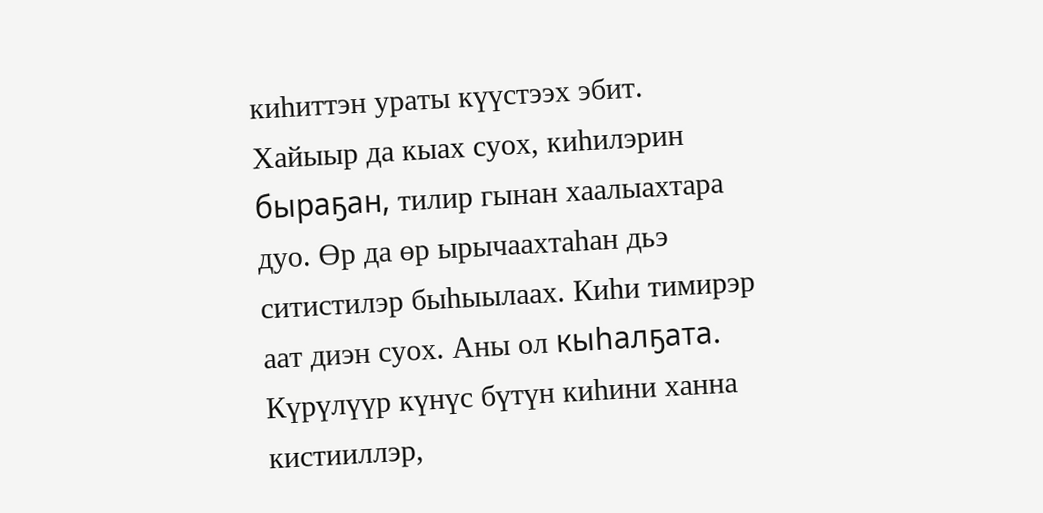киһиттэн ураты күүстээх эбит. Хайыыр да кыах суох, киһилэрин быраҕан, тилир гынан хаалыахтара дуо. Өр да өр ырычаахтаһан дьэ ситистилэр быһыылаах. Киһи тимирэр аат диэн суох. Аны ол кыһалҕата. Күрүлүүр күнүс бүтүн киһини ханна кистииллэр,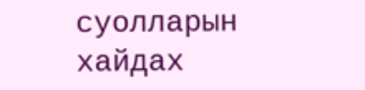суолларын хайдах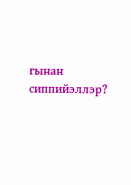гынан сиппийэллэр?